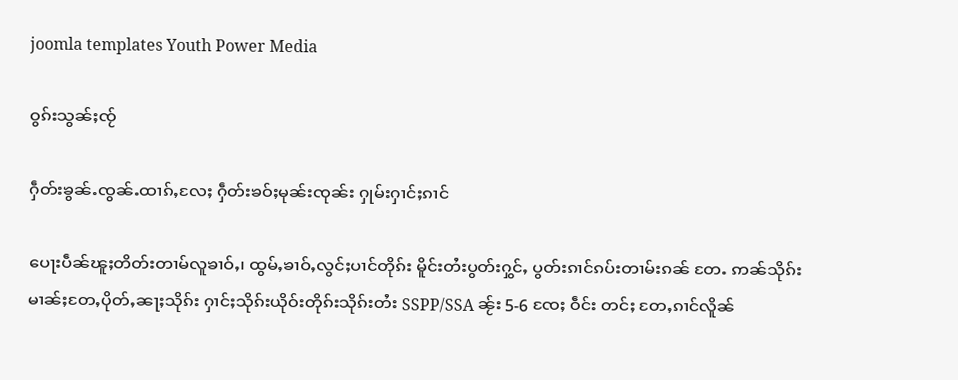joomla templates Youth Power Media

ဝွၵ်းသွၼ်ႈၸႂ်

ႁဵတ်းၶွၼ်ႉၸွၼ်ႉထၢၵ်ႇလႄႈ ႁဵတ်းၶဝ်ႈမုၼ်းၸုၼ်း ႁုမ်းႁၢင်ႈၵၢင်

ပေႃးပဵၼ်ၽူႈတိတ်းတၢမ်လူၶၢဝ်ႇ၊ ထွမ်ႇၶၢဝ်ႇလွင်ႈပၢင်တိုၵ်း မိူင်းတႆးပွတ်းႁွင်ႇ ပွတ်းၵၢင်ၵပ်းတၢမ်းၵၼ် တႄႉ ဢၼ်သိုၵ်းမၢၼ်ႈတႄႇပိုတ်ႇၼႃႈသိုၵ်း ႁၢင်ႈသိုၵ်းယိုဝ်းတိုၵ်းသိုၵ်းတႆး SSPP/SSA ၼႂ်း 5-6 ၸႄႈ ဝဵင်း တင်ႈ တႄႇၵၢင်လိူၼ်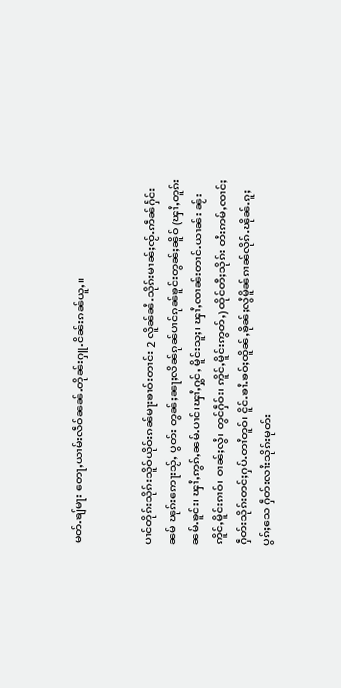မတ်ႉၶျ်မႃး တေႃႇယၢမ်းလဵဝ်ၼၼ်ႉတိုၼ်းႁူႉငိၼ်းၵၼ်ယူႇ။


ပၢင်တိုၵ်းသိုၵ်းသိူဝ်ယိုဝ်းၵၼ်မႃးၶၢဝ်းတၢင်း 2 လိူၼ်ၼႆႉသိုၵ်းမၢၼ်ႈၸႂ်ႉဢဵၼ်ႁႅင်းၼမ် ၽုၵ်းဢေႃးသႂ်ႇ ပွတ်း တွၼ်ႈၼႃႈလိၼ်ၵုၼ်ပၢင်ၵုၼ်ၶူင်းတွၼ်ႈၼိူဝ် (ၾၢႆႇတူၵ်းၼမ်ႉၶူင်း၊ ၾၢႆႇဢွၵ်ႇၼမ်ႉပၢင်၊ၾၢႆႇႁွင်ႇ မိူင်းသူႈ၊ ၾၢႆႇၸၢၼ်းတၢင်ႉယၢၼ်း ၼႂ်းဢိူင်ႇမိူင်းၵၢဝ်၊ ဝၢၼ်ႈလွႆ၊ တွင်ႁဵဝ်း၊ ဢိူင်ႇမိူင်းဢွတ်ႇ) ထိုင်တီႈသိုၵ်း တႆးဢမ်ႇၸၢင်ႈ ႁဵတ်းသိုၵ်းတင်ႈႁပ်ႉတၢႆတူဝ်၊ ငိူင်ႉၶၢႆႉၶဝ်ႈထိူၼ်ႇၶိုၼ်ႈလွႆမိူၼ်ၵၢၼ်လိုၵ်ႉၽိုၼ်ႉၵူႈပွၵ်ႈသေ ႁဵတ်းလၢႆးသိုၵ်းမုတ်း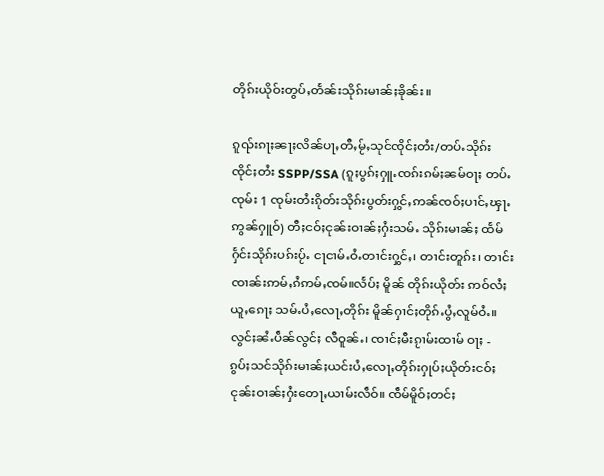တိုၵ်းယိုဝ်းတွပ်ႇတႅၼ်းသိုၵ်းမၢၼ်ႈၶိုၼ်း။

ၵူၺ်းၵႃႈၼႃႈလိၼ်ပႃႇတီႇမႂ်ႇသုင်ၸိုင်ႈတႆး/တပ်ႉသိုၵ်းၸိုင်ႈတႆး SSPP/SSA (ၵူႈပွၵ်ႈႁူႉၸၵ်းၵမ်ႈၼမ်ဝႃႈ တပ်ႉၸုမ်း 1 ၸုမ်းတႆးၵိုတ်းသိုၵ်းပွတ်းႁွင်ႇဢၼ်ၸဝ်ႈပၢင်ႇၾႃႉဢွၼ်ႁူဝ်) တီႈငဝ်ႈငုၼ်းဝၢၼ်ႈႁႆးသမ်ႉ သိုၵ်းမၢၼ်ႈ ထႅမ်ႁႅင်းသိုၵ်းပၵ်းပႂ်ႉ ငႃငၢမ်ႉဝႆႉတၢင်းႁွင်ႇ၊ တၢင်းတူၵ်း၊ တၢင်းၸၢၼ်းဢမ်ႇၵႆဢမ်ႇၸမ်။လႅပ်ႈ မိူၼ် တိုၵ်းယိုတ်း ဢဝ်လႆႈယူႇၵေႃႈ သမ်ႉပႆႇလေႃႇတိုၵ်း မိူၼ်ႁၢင်ႈတိုၵ်ႉပွႆႇလူမ်ဝႆႉ။ လွင်ႈၼႆႉပဵၼ်လွင်ႈ လီဝူၼ်ႉ၊ ၸၢင်ႈမီးၵႂၢမ်းထၢမ် ဝႃႈ -
ၵွပ်ႈသင်သိုၵ်းမၢၼ်ႈယင်းပႆႇလေႃႇတိုၵ်းႁုပ်ႈယိုတ်းငဝ်ႈငုၼ်းဝၢၼ်ႈႁႆးတေႃႇယၢမ်းလဵဝ်။ ၸဵမ်မိူဝ်ႈတင်ႈ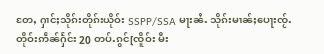တႄႇ ႁၢင်ႈသိုၵ်းတိုၵ်းယိုဝ်း SSPP/SSA မႃးၼႆႉ သိုၵ်းမၢၼ်ႈပေႃးၸႂ်ႉတိုဝ်းဢဵၼ်ႁႅင်း 20 တပ်ႉၵွင်[ၸိူဝ်း မီး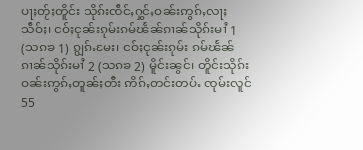ပႃႈတႂ်ႈတိူင်း သိုၵ်းၸဵင်ႇႁွင်ႇဝၼ်းဢွၵ်ႇလႃႈသဵဝ်ႈ၊ ငဝ်ႈငုၼ်းၵုမ်းၵမ်ၽႅၼ်ၵၢၼ်သိုၵ်းမၢႆ 1 (သၵၶ 1) ၵျွၵ်ႉမႄး၊ ငဝ်ႈငုၼ်းၵုမ်း ၵမ်ၽႅၼ်ၵၢၼ်သိုၵ်းမၢႆ 2 (သၵၶ 2) မိူင်းၼွင်၊ တိူင်းသိုၵ်းဝၼ်းဢွၵ်ႇတူၼ်ႈတီး ဢိၵ်ႇတင်းတပ်ႉ ၸုမ်းလူင် 55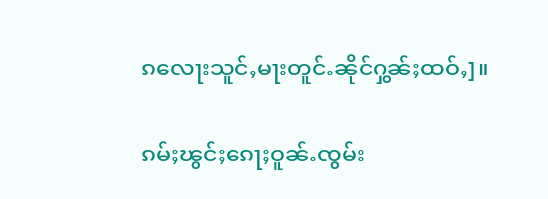ၵလေႃးသူင်ႇမႃးတူင်ႉၼိုင်ႁွၼ်ႈထဝ်ႇ]။

ၵမ်ႈၽွင်ႈၵေႃႈဝူၼ်ႉၸွမ်း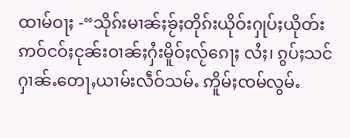ထၢမ်ဝႃႈ -“သိုၵ်းမၢၼ်ႈၶႂ်ႈတိုၵ်းယိုဝ်းႁုပ်ႈယိုတ်းဢဝ်ငဝ်ႈငုၼ်းဝၢၼ်ႈႁႆးမိူဝ်ႈလႂ်ၵေႃႈ လႆႈ၊ ၵွပ်ႈသင်ႁၢၼ်ႉတေႃႇယၢမ်းလဵဝ်သမ်ႉ ဢိူမ်ႈၸမ်လွမ်ႉ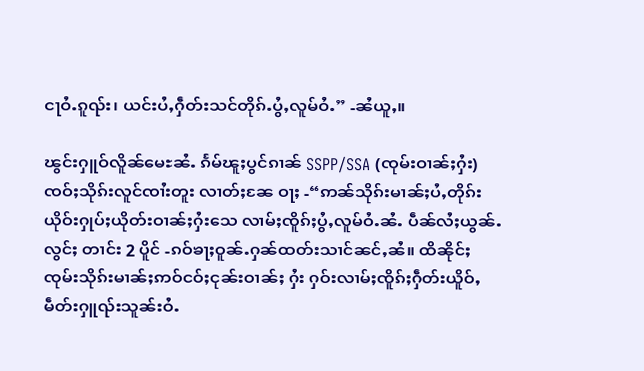ငႃဝႆႉၵူၺ်း၊ ယင်းပႆႇႁဵတ်းသင်တိုၵ်ႉပွႆႇလူမ်ဝႆႉ” -ၼႆယူႇ။

ၽွင်းႁူဝ်လိူၼ်မေႊၼႆႉ ၵႅမ်ၽူႈပွင်ၵၢၼ် SSPP/SSA (ၸုမ်းဝၢၼ်ႈႁႆး) ၸဝ်ႈသိုၵ်းလူင်ၸၢႆးတူး လၢတ်ႈၼႄ ဝႃႈ -“ဢၼ်သိုၵ်းမၢၼ်ႈပႆႇတိုၵ်းယိုဝ်းႁုပ်ႈယိုတ်းဝၢၼ်ႈႁႆးသေ လၢမ်ႈၸိူၵ်ႈပွႆႇလူမ်ဝႆႉၼႆႉ ပဵၼ်လႆႈယွၼ်ႉ လွင်ႈ တၢင်း 2 ပိူင် -ၵဝ်ၶႃႈဝူၼ်ႉႁၼ်ထတ်းသၢင်ၼင်ႇၼႆ။ ထိၼိုင်ႈၸုမ်းသိုၵ်းမၢၼ်ႈဢဝ်ငဝ်ႈငုၼ်းဝၢၼ်ႈ ႁႆး ႁဝ်းလၢမ်ႈၸိူၵ်ႈႁဵတ်းယိူဝ်ႇမဵတ်းႁူၺ်းသူၼ်းဝႆႉ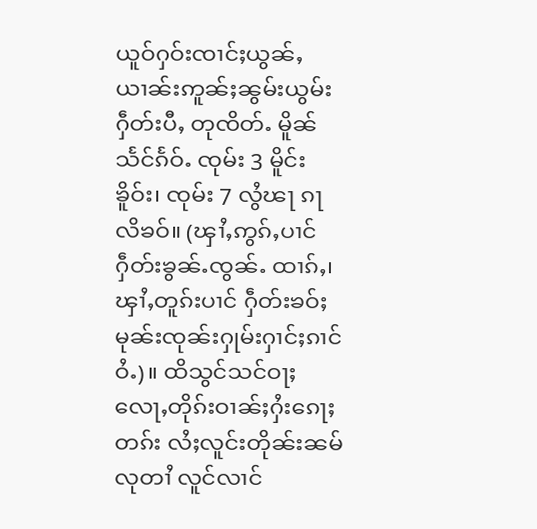ယူဝ်ႁဝ်းၸၢင်ႈယွၼ်ႇယၢၼ်းဢူၼ်ႈၼွမ်းယွမ်းႁဵတ်းပီႇ တုၸိတ်ႉ မိူၼ်သႅင်ၵႅဝ်ႉ ၸုမ်း 3 မိူင်းၶိူဝ်း၊ ၸုမ်း 7 လွႆၽႃ ၵႃလိၶဝ်။ (ၾၢႆႇဢွၵ်ႇပၢင်ႁဵတ်းၶွၼ်ႉၸွၼ်ႉ ထၢၵ်ႇ၊ ၾၢႆႇတူၵ်းပၢင် ႁဵတ်းၶဝ်ႈမုၼ်းၸုၼ်းႁုမ်းႁၢင်ႈၵၢင်ဝႆႉ)။ ထိသွင်သင်ဝႃႈလေႃႇတိုၵ်းဝၢၼ်ႈႁႆးၵေႃႈ တၵ်း လႆႈလူင်းတိုၼ်းၼမ် လုတၢႆ လူင်လၢင်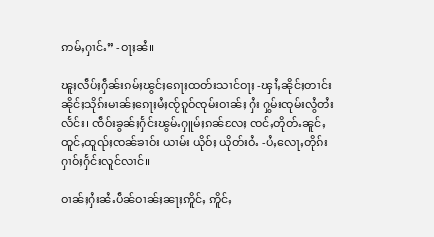ဢမ်ႇႁၢင်ႉ” -ဝႃႈၼႆ။

ၽူႈလဵပ်ႈႁဵၼ်းၵမ်ႈၽွင်ႈၵေႃႈထတ်းသၢင်ဝႃႈ -ၾၢႆႇၼိုင်ႈတၢင်းၼိုင်ႈသိုၵ်းမၢၼ်ႈၵေႃႈမႆႈၸႂ်ၵူဝ်ၸုမ်းဝၢၼ်ႈ ႁႆး ႁွမ်းၸုမ်းလွႆတႆးလႅင်း၊ ၸဵဝ်းၶွၼ်ႈႁႅင်းၽွမ်ႉႁူမ်ႈၵၼ်လႄႈ ၸင်ႇတိုတ်ႉၼူင်ႇထူင်ႇထူၺ်ႈၸၼ်ၶၢဝ်း ယၢမ်း ယိုဝ်ႈ ယိုတ်းဝႆႉ -ပႆႇလေႃႇတိုၵ်းႁၢဝ်ႈႁႅင်းလူင်လၢင်။

ဝၢၼ်ႈႁႆးၼႆႉပဵၼ်ဝၢၼ်ႈၼႃႈဢိူင်ႇ ဢိူင်ႇ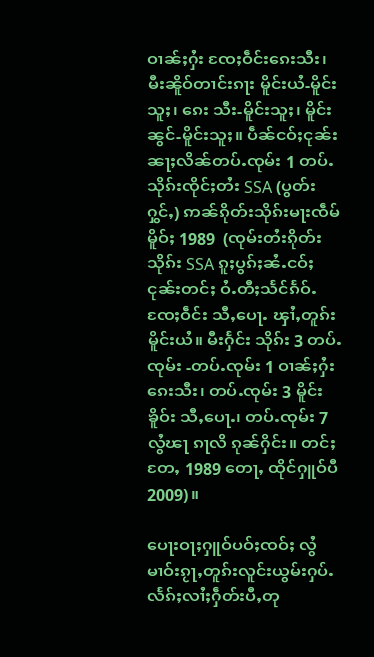ဝၢၼ်ႈႁႆး ၸႄႈဝဵင်းၵေးသီး၊ မီးၼိူဝ်တၢင်းၵႃး မိူင်းယႆ-မိူင်းသူႈ၊ ၵေး သီး-မိူင်းသူႈ၊ မိူင်းၼွင်-မိူင်းသူႈ။ ပဵၼ်ငဝ်ႈငုၼ်းၼႃႈလိၼ်တပ်ႉၸုမ်း 1 တပ်ႉသိုၵ်းၸိုင်ႈတႆး SSA (ပွတ်းႁွင်ႇ) ဢၼ်ၵိုတ်းသိုၵ်းမႃးၸဵမ်မိူဝ်ႈ 1989  (ၸုမ်းတႆးၵိုတ်းသိုၵ်း SSA ၵူႈပွၵ်ႈၼႆႉငဝ်ႈငုၼ်းတင်ႈ ဝႆႉတီႈသႅင်ၵႅဝ်ႉ ၸႄႈဝဵင်း သီႇပေႃႉ ၾၢႆႇတူၵ်းမိူင်းယႆ။ မီးႁႅင်း သိုၵ်း 3 တပ်ႉၸုမ်း -တပ်ႉၸုမ်း 1 ဝၢၼ်ႈႁႆး ၵေးသီး၊ တပ်ႉၸုမ်း 3 မိူင်းၶိူဝ်း သီႇပေႃႉ၊ တပ်ႉၸုမ်း 7 လွႆၽႃ ၵႃလိ ၵုၼ်ႁိင်း။ တင်ႈတႄႇ 1989 တေႃႇ ထိုင်ႁူဝ်ပီ 2009)။

ပေႃးဝႃႈႁူဝ်ပဝ်ႈၸဝ်ႈ လွႆမၢဝ်းၵႂႃႇတူၵ်းလူင်းယွမ်းႁပ်ႉလႅၵ်ႈလၢႆႈႁဵတ်းပီႇတု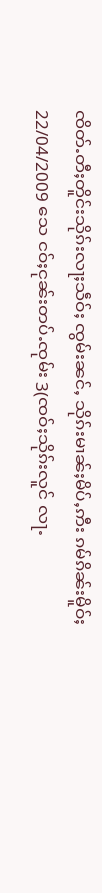ၸိတ်ႉတီႈတိူင်းသိုၵ်းလႃႈသဵဝ်ႈ ၸွမ်းၼင်ႇ သိုၵ်းမၢၼ်ႈမိပ်ႇဢီး ၵမ်ၵိၼ်းမိူဝ်ႈ 22/04/2009 သေ ငဝ်ႈငုၼ်းတပ်ႉၸုမ်း 3(ၸဝ်ႈသိုၵ်းလူင် လႃႉ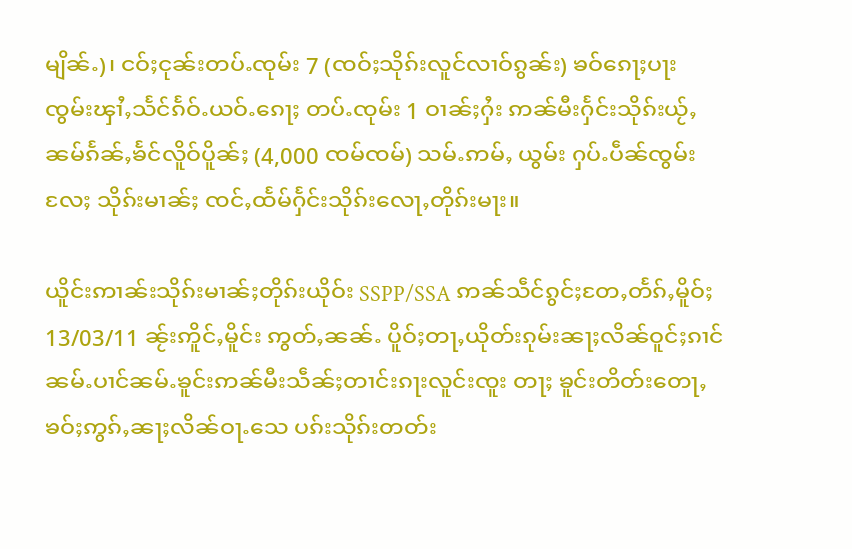မျိၼ်ႉ)၊ ငဝ်ႈငုၼ်းတပ်ႉၸုမ်း 7 (ၸဝ်ႈသိုၵ်းလူင်လၢဝ်ၵွၼ်း) ၶဝ်ၵေႃႈပႃးၸွမ်းၾၢႆႇသႅင်ၵႅဝ်ႉယဝ်ႉၵေႃႈ တပ်ႉၸုမ်း 1 ဝၢၼ်ႈႁႆး ဢၼ်မီးႁႅင်းသိုၵ်းယႂ်ႇ ၼမ်ၵႅၼ်ႇၶႅင်လိူဝ်ပိူၼ်ႈ (4,000 ၸမ်ၸမ်) သမ်ႉဢမ်ႇ ယွမ်း ႁပ်ႉပဵၼ်ၸွမ်းလႄႈ သိုၵ်းမၢၼ်ႈ ၸင်ႇထႅမ်ႁႅင်းသိုၵ်းလေႃႇတိုၵ်းမႃး။

ယိူင်းဢၢၼ်းသိုၵ်းမၢၼ်ႈတိုၵ်းယိုဝ်း SSPP/SSA ဢၼ်သဵင်ၵွင်ႈတႄႇတႅၵ်ႇမိူဝ်ႈ 13/03/11 ၼႂ်းဢိူင်ႇမိူင်း ဢွတ်ႇၼၼ်ႉ ပိူဝ်ႈတႃႇယိုတ်းၵုမ်းၼႃႈလိၼ်ဝူင်ႈၵၢင်ၼမ်ႉပၢင်ၼမ်ႉၶူင်းဢၼ်မီးသဵၼ်ႈတၢင်းၵႃးလူင်းၸူး တႃႈ ၶူင်းတိတ်းတေႃႇၶဝ်ႈဢွၵ်ႇၼႃႈလိၼ်ဝႃႉသေ ပၵ်းသိုၵ်းတတ်း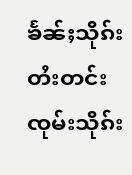ၶႅၼ်ႈသိုၵ်းတႆးတင်းၸုမ်းသိုၵ်း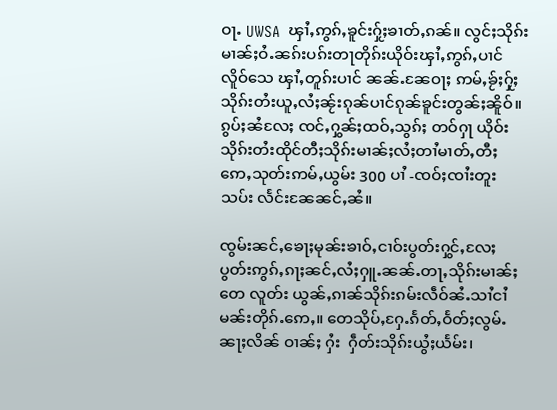ဝႃႉ UWSA  ၾၢႆႇဢွၵ်ႇၶူင်းႁႂ်ႈၶၢတ်ႇၵၼ်။ လွင်ႈသိုၵ်းမၢၼ်ႈဝႆႉၼၵ်းပၵ်းတႃတိုၵ်းယိုဝ်းၾၢႆႇဢွၵ်ႇပၢင်လိူဝ်သေ ၾၢႆႇတူၵ်းပၢင် ၼၼ်ႉၼႄဝႃႈ ဢမ်ႇၶႂ်ႈႁႂ်ႈသိုၵ်းတႆးယူႇလႆႈၼႂ်းၵုၼ်ပၢင်ၵုၼ်ၶူင်းတွၼ်ႈၼိူဝ်။ ၵွပ်ႈၼႆလႄႈ ၸင်ႇႁွၼ်ႈထဝ်ႇသွၵ်ႈ တဝ်ႁႃ ယိုဝ်းသိုၵ်းတႆးထိုင်တီႈသိုၵ်းမၢၼ်ႈလႆႈတၢႆမၢတ်ႇတီႈဢေႇသုတ်းဢမ်ႇယွမ်း 300 ပၢႆ -ၸဝ်ႈၸၢႆးတူးသပ်း လႅင်းၼႄၼင်ႇၼႆ။

ၸွမ်းၼင်ႇၶေႃႈမုၼ်းၶၢဝ်ႇငၢဝ်းပွတ်းႁွင်ႇလႄႈ ပွတ်းဢွၵ်ႇၵႃႈၼင်ႇလႆႈႁူႉၼၼ်ႉတႃႇသိုၵ်းမၢၼ်ႈတေ လူတ်း ယွၼ်ႇၵၢၼ်သိုၵ်းၵမ်းလဵဝ်ၼႆႉသၢႆငၢႆမၼ်းတိုၵ်ႉဢေႇ။ တေသိုပ်ႇႁႄႉၵႅတ်ႇဝႅတ်ႈလွမ်ႉၼႃႈလိၼ် ဝၢၼ်ႈ ႁႆး  ႁဵတ်းသိုၵ်းယွႆႈယႅမ်း၊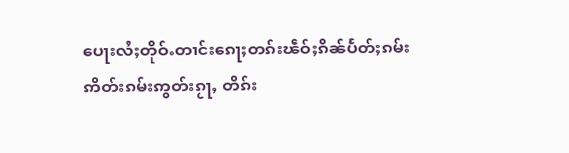ပေႃးလႆႈတိုဝ်ႉတၢင်းၵေႃႈတၵ်းၽဵဝ်ႈၵိၼ်ပႅတ်ႈၵမ်းဢိတ်းၵမ်းဢွတ်းၵႂႃႇ တိၵ်း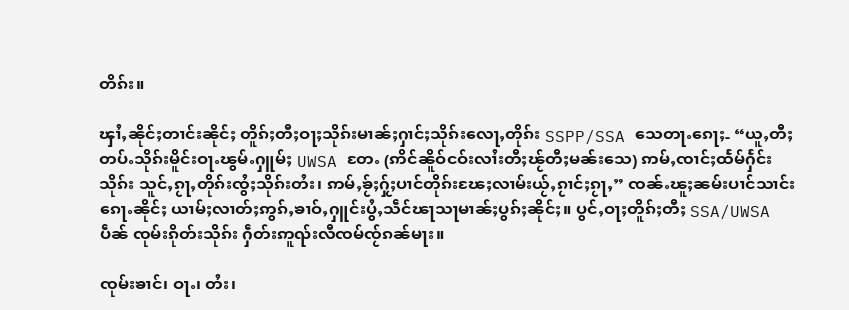တိၵ်း။

ၾၢႆႇၼိုင်ႈတၢင်းၼိုင်ႈ တိူၵ်ႈတီႈဝႃႈသိုၵ်းမၢၼ်ႈႁၢင်ႈသိုၵ်းလေႃႇတိုၵ်း SSPP/SSA သေတႃႉၵေႃႈ- “ယူႇတီႈ တပ်ႉသိုၵ်းမိူင်းဝႃႉၽွမ်ႉႁူမ်ႈ UWSA တႄႉ (ဢိင်ၼိူဝ်ငဝ်းလၢႆးတီႈၽႂ်တီႈမၼ်းသေ) ဢမ်ႇၸၢင်ႈထႅမ်ႁႅင်း သိုၵ်း သူင်ႇၵႂႃႇတိုၵ်းၸွႆႈသိုၵ်းတႆး၊ ဢမ်ႇၶႂ်ႈႁႂ်ႈပၢင်တိုၵ်းၽႄႈလၢမ်းယႂ်ႇၵႂၢင်ႈၵႂႃႇ” ၸၼ်ႉၽူႈၼမ်းပၢင်သၢင်း ၵေႃႉၼိုင်ႈ ယၢမ်ႈလၢတ်ႈဢွၵ်ႇၶၢဝ်ႇႁူင်းပွႆႇသဵင်ၽႃသႃမၢၼ်ႈပွၵ်ႈၼိုင်ႈ။ ပွင်ႇဝႃႈတိူၵ်ႈတီႈ SSA/UWSA ပဵၼ် ၸုမ်းၵိုတ်းသိုၵ်း ႁဵတ်းဢူၺ်းလီၸမ်ၸႂ်ၵၼ်မႃး။

ၸုမ်းၶၢင်၊ ဝႃႉ၊ တႆး၊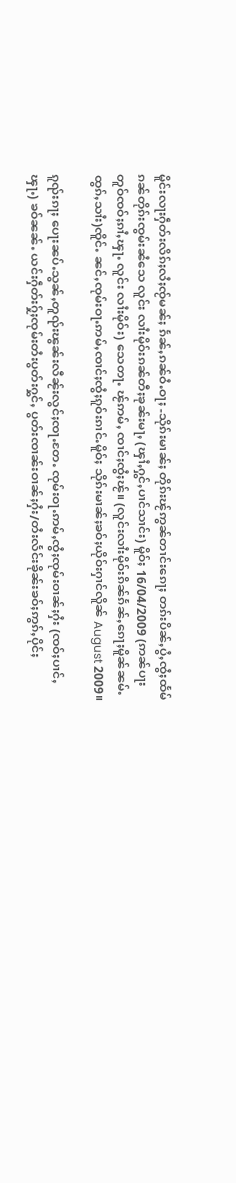မိူင်းလႃးႁဵတ်းလိၵ်ႈလႆႈၸႂ်မၼ်ႈ ၵႅၼ်ႇၵၼ်ဝႆႉဝႃႈ -သိုၵ်းမၢၼ်ႈ တိုၵ်းၽႂ်ဢွၼ်တၢင်းၵေႃႈ တၵ်းပိၼ်ႇပွႆႇၸွႆႈထႅမ်ၵၼ်တိုၵ်းၸွမ်းၼႆသေ လူင်း လၢႆးမိုဝ်းၵၼ်တီႈၶုၼ်းမႃႇ (ၾၢႆႇႁွင်ႇပၢင်သၢင်း) မိူဝ်ႈ 16/04/2009 (ဢၼ်ပႃးတူဝ်ၸဝ်ႈၵၢႆႇၾႃႉ လူင်း လၢႆးမိုဝ်း) သေတႃႉ ၽႂ်ဢမ်ႇ ၸၢင်ႈၸွႆႈၽႂ်။ (လူင်းလၢႆးမိုဝ်းၵိၼ်ၵႅၼ်ႇၵေႃႈမိူၼ်ၼမ်ႉထွၵ်ႇသၢႆး)ၸိူင်ႉ ၼင်ႇၸုမ်းဝႃႉဢမ်ႇၸၢင်ႈၸွႆႈၵူဝ်းၵၢင်ႉမိူဝ်ႈ သိုၵ်းမၢၼ်ႈၶဝ်ႈယိုဝ်းႁၢင်လိူၼ် August 2009။

ၵူၺ်းၵႃႈ ပေႃးၼပ်ႉသွၼ်ႇတူၺ်းၽွၼ်းလီၼႂ်းလွင်ႈၸႃႉတႄႉ ၸုမ်းဝႃႉဢမ်ႇၸွႆႈၸုမ်းဝၢၼ်ႈႁႆး (ၸဝ်ႈပၢင်ႇ ၾႃႉ) ၶဝ်ၼၼ်ႉ ယင်းႁဵတ်းႁႂ်ႈၸုမ်းတႆးပွတ်းႁွင်ႇ ပွတ်းၸၢၼ်းဝၢၼ်ႈႁႆး/တႆးလႅင်းၶိုၼ်းၶဝ်ႈဢွၵ်ႇပိုင်ႈ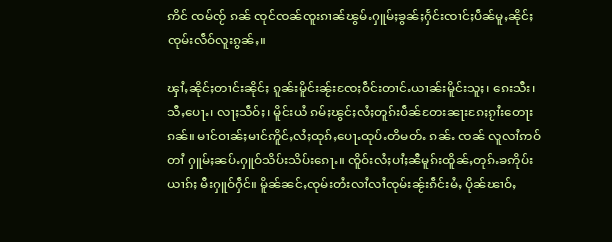ဢိင် ၸမ်ၸႂ် ၵၼ် ၸုင်ၸၼ်ၸူးၵၢၼ်ၽွမ်ႉႁူမ်ႈၶွၼ်ႈႁႅင်းၸၢင်ႈပဵၼ်မူႇၼိုင်ႈၸုမ်းလဵဝ်လူးၵွၼ်ႇ။

ၾၢႆႇၼိုင်ႈတၢင်းၼိုင်ႈ ၵူၼ်းမိူင်းၼႂ်းၸႄႈဝဵင်းတၢင်ႉယၢၼ်းမိူင်းသူႈ၊ ၵေးသီး၊ သီႇပေႃႉ၊ လႃႈသဵဝ်ႈ၊ မိူင်းယႆ ၵမ်ႈၽွင်ႈလႆႈတူၵ်းပဵၼ်တႄးၼႃးၵႄႈၵႂၢႆးတေႃးၵၼ်။ မၢင်ဝၢၼ်ႈမၢင်ဢိူင်ႇလႆႈထုၵ်ႇပေႃႉထုပ်ႉတိမတ်ႉ ၵၼ်ႉ ၸၼ် လူလၢႆဢဝ်တၢႆ ႁူမ်ႈၼပ်ႉႁူဝ်သိပ်းသိပ်းၵေႃႉ။ ၸိူဝ်းလႆႈပၢႆႈၼီမူၵ်းထိူၼ်ႇတုၵ်ႉၶဢိုပ်းယၢၵ်ႈ မီးႁူဝ်ႁဵင်။ မိူၼ်ၼင်ႇၸုမ်းတႆးလၢႆလၢႆၸုမ်းၼႂ်းၵဵင်းမႆႇ ပိုၼ်ၽၢဝ်ႇ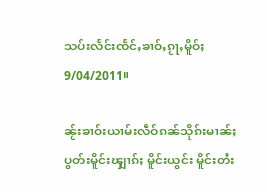သပ်းလႅင်းၸႅင်ႇၶၢဝ်ႇၵႂႃႇမိူဝ်ႈ 9/04/2011။

ၼႂ်းၶၢဝ်းယၢမ်းလဵဝ်ၵၼ်သိုၵ်းမၢၼ်ႈပွတ်းမိူင်းၾျၢၵ်ႈ မိူင်းယွင်း မိူင်းတႆး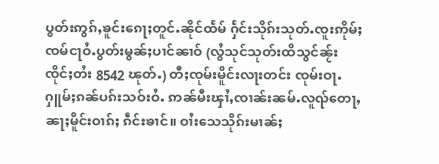ပွတ်းဢွၵ်ႇၶူင်းၵေႃႈတူင်ႉၼိုင်ထႅမ် ႁႅင်းသိုၵ်းသုတ်ႉၸူးဢိုမ်ႈၸမ်ငႃဝႆႉပွတ်းမွၼ်ႈပၢင်ၼၢဝ် (လွႆသုင်သုတ်းထိသွင်ၼႂ်းၸိုင်ႈတႆး 8542 ၽုတ်ႉ) တီႈၸုမ်းမိူင်းလႃးတင်း ၸုမ်းဝႃႉႁူမ်ႈၵၼ်ပၵ်းသဝ်းဝႆႉ ဢၼ်မီးၾၢႆႇၸၢၼ်းၼမ်ႉလူၺ်တေႃႇၼႃႈမိူင်းဝၢၵ်ႈ ၵဵင်းၶၢင်။ ဝၢႆးသေသိုၵ်းမၢၼ်ႈ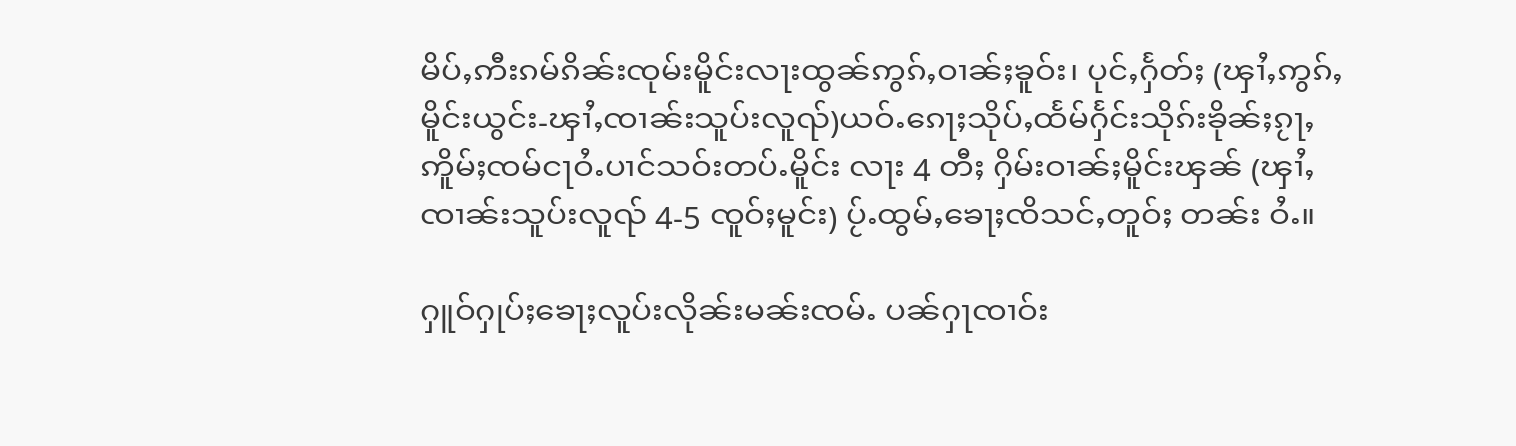မိပ်ႇဢီးၵမ်ၵိၼ်းၸုမ်းမိူင်းလႃးထွၼ်ဢွၵ်ႇဝၢၼ်ႈၶူဝ်း၊ ပုင်ႇႁႅတ်ႈ (ၾၢႆႇဢွၵ်ႇ မိူင်းယွင်း-ၾၢႆႇၸၢၼ်းသူပ်းလူၺ်)ယဝ်ႉၵေႃႈသိုပ်ႇထႅမ်ႁႅင်းသိုၵ်းၶိုၼ်ႈၵႂႃႇဢိူမ်ႈၸမ်ငႃဝႆႉပၢင်သဝ်းတပ်ႉမိူင်း လႃး 4 တီႈ ႁိမ်းဝၢၼ်ႈမိူင်းၾၼ် (ၾၢႆႇၸၢၼ်းသူပ်းလူၺ် 4-5 ၸူဝ်ႈမူင်း) ပႂ်ႉထွမ်ႇၶေႃႈၸိသင်ႇတူဝ်ႈ တၼ်း ဝႆႉ။

ႁူဝ်ႁုပ်ႈၶေႃႈလူပ်းလိုၼ်းမၼ်းၸမ်ႉ ပၼ်ႁႃၸၢဝ်း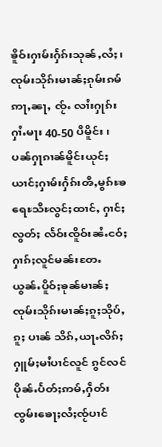ၶိူဝ်းႁၢမ်းႁႅၵ်းသုၼ်ႇလႆႈ၊ၸုမ်းသိုၵ်းမၢၼ်ႈၵုမ်းၵမ်ဢႃႇၼႃႇ ၸႂ်ႉ လၢႆးႁုၵ်းႁၢႆႉမႃး 40-50 ပီမိူင်း၊ ပၼ်ႁႃၵၢၼ်မိူင်းယုင်ႈယၢင်ႈႁၢမ်းႁႅၵ်းၻီႇမွၵ်ႊၶရေႊသီႊလွင်ႈထၢင်ႇ ႁၢင်ႈ လွတ်ႈ လႅဝ်းၸိူဝ်းၼႆႉငဝ်ႈႁၢၵ်ႈလူင်မၼ်းတႄႉယွၼ်ႉပိူဝ်ႈၶုၼ်မၢၼ်ႈၸုမ်းသိုၵ်းမၢၼ်ႈၵူႈသိုပ်ႇၵူႈ ပၢၼ် သိၵ်ႇယႃႉလိၵ်ႈ ႁူမ်ႈမၢႆပၢင်လူင် ၵွင်လင်ပိုၼ်ႉပႅတ်ႈဢမ်ႇႁဵတ်းၸွမ်းၶေႃႈလႆႈၸႂ်ပၢင်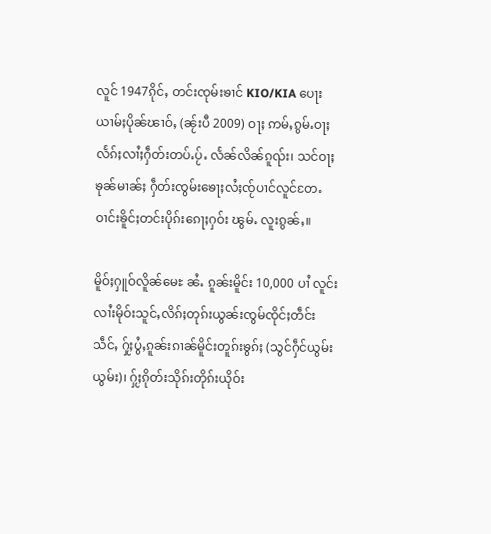လူင် 1947ၵိုင်ႇ တင်းၸုမ်းၶၢင် KIO/KIA ပေႃး ယၢမ်ႈပိုၼ်ၽၢဝ်ႇ (ၼႂ်းပီ 2009) ဝႃႈ ဢမ်ႇၵွမ်ႉဝႃႈလႅၵ်ႈလၢႆႈႁဵတ်းတပ်ႉပႂ်ႉ လႅၼ်လိၼ်ၵူၺ်း၊ သင်ဝႃႈၶုၼ်မၢၼ်ႈ ႁဵတ်းၸွမ်းၶေႃႈလႆႈၸႂ်ပၢင်လူင်တႄႉ ဝၢင်းၶိူင်ႈတင်းပိုၵ်းၵေႃႈႁဝ်း ၽွမ်ႉ လူးၵွၼ်ႇ။

မိူဝ်ႈႁူဝ်လိူၼ်မေႊ ၼႆႉ ၵူၼ်းမိူင်း 10,000 ပၢႆ လူင်းလၢႆးမိုဝ်းသူင်ႇလိၵ်ႈတုၵ်းယွၼ်းၸွမ်ၸိုင်ႈတဵင်းသဵင်ႇ ႁႂ်ႈပွႆႇၵူၼ်းၵၢၼ်မိူင်းတူၵ်းၶွၵ်ႈ (သွင်ႁဵင်ယွမ်းယွမ်း)၊ ႁႂ်ႈၵိုတ်းသိုၵ်းတိုၵ်းယိုဝ်း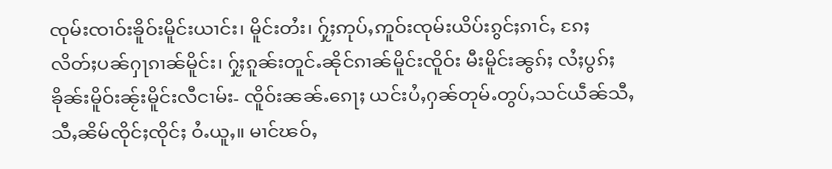ၸုမ်းၸၢဝ်းၶိူဝ်းမိူင်းယၢင်း၊ မိူင်းတႆး၊ ႁႂ်ႈဢုပ်ႇဢူဝ်းၸုမ်းယိပ်းၵွင်ႈၵၢင်ႇ ၵႄႈလိတ်ႈပၼ်ႁႃၵၢၼ်မိူင်း၊ ႁႂ်ႈၵူၼ်းတူင်ႉၼိုင်ၵၢၼ်မိူင်းၸိူဝ်း မီးမိူင်းၼွၵ်ႈ လႆႈပွၵ်ႈၶိုၼ်းမိူဝ်းၼႂ်းမိူင်းလီငၢမ်း- ၸိူဝ်းၼၼ်ႉၵေႃႈ ယင်းပႆႇႁၼ်တုမ်ႉတွပ်ႇသင်ယဵၼ်သီႇ သီႇၼိမ်ၸိုင်ႈၸိုင်ႈ ဝႆႉယူႇ။ မၢင်ၽဝ်ႇ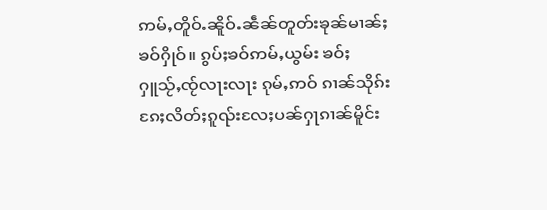ဢမ်ႇတိူဝ်ႉၼိူဝ်ႉၼဵၼ်တူတ်းၶုၼ်မၢၼ်ႈၶဝ်ႁိုဝ်။ ၵွပ်ႈၶဝ်ဢမ်ႇယွမ်း ၶဝ်ႈႁူသႂ်ႇၸႂ်လႃးလႃး ၵုမ်ႇဢဝ် ၵၢၼ်သိုၵ်းၵႄႈလိတ်ႈၵူၺ်းလႄႈပၼ်ႁႃၵၢၼ်မိူင်း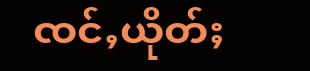ၸင်ႇယိုတ်ႈ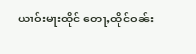ယၢဝ်းမႃးထိုင် တေႃႇထိုင်ဝၼ်း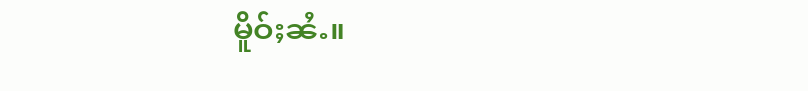မိူဝ်ႈၼႆႉ။